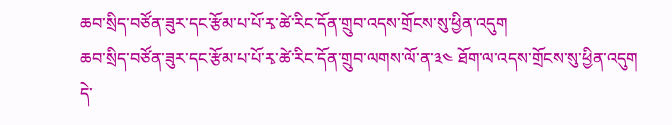ཆབ་སྲིད་བཙོན་ཟུར་དང་རྩོམ་པ་པོ་རྭ་ཚེ་རིང་དོན་གྲུབ་འདས་གྲོངས་སུ་ཕྱིན་འདུག
ཆབ་སྲིད་བཙོན་ཟུར་དང་རྩོམ་པ་པོ་རྭ་ཚེ་རིང་དོན་གྲུབ་ལགས་ལོ་ན་༣༤ ཐོག་ལ་འདས་གྲོངས་སུ་ཕྱིན་འདུག དེ་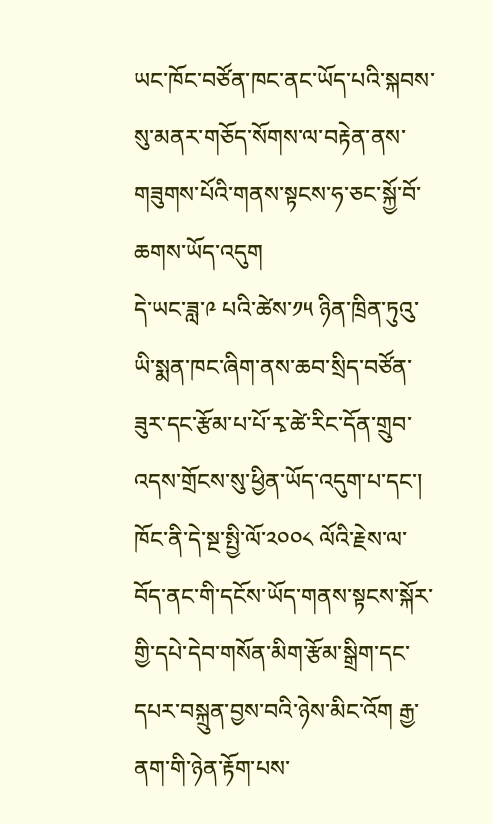ཡང་ཁོང་བཙོན་ཁང་ནང་ཡོད་པའི་སྐབས་སུ་མནར་གཅོད་སོགས་ལ་བརྟེན་ནས་གཟུགས་པོའི་གནས་སྟངས་ཧ་ཅང་སྐྱོ་བོ་ཆགས་ཡོད་འདུག
དེ་ཡང་ཟླ་༩ པའི་ཚེས་༡༥ ཉིན་ཁྲིན་ཏུའུ་ཡི་སྨན་ཁང་ཞིག་ནས་ཆབ་སྲིད་བཙོན་ཟུར་དང་རྩོམ་པ་པོ་རྭ་ཚེ་རིང་དོན་གྲུབ་འདས་གྲོངས་སུ་ཕྱིན་ཡོད་འདུག་པ་དང་། ཁོང་ནི་དེ་སྔ་སྤྱི་ལོ་༢༠༠༨ ལོའི་རྗེས་ལ་བོད་ནང་གི་དངོས་ཡོད་གནས་སྟངས་སྐོར་གྱི་དཔེ་དེབ་གསོན་མིག་རྩོམ་སྒྲིག་དང་དཔར་བསྐྲུན་བྱས་བའི་ཉེས་མིང་འོག རྒྱ་ནག་གི་ཉེན་རྟོག་པས་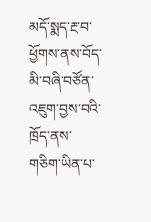མདོ་སྨད་རྔ་བ་ཕྱོགས་ནས་བོད་མི་བཞི་བཙོན་འཇུག་བྱས་བའི་ཁྲོད་ནས་གཅིག་ཡིན་པ་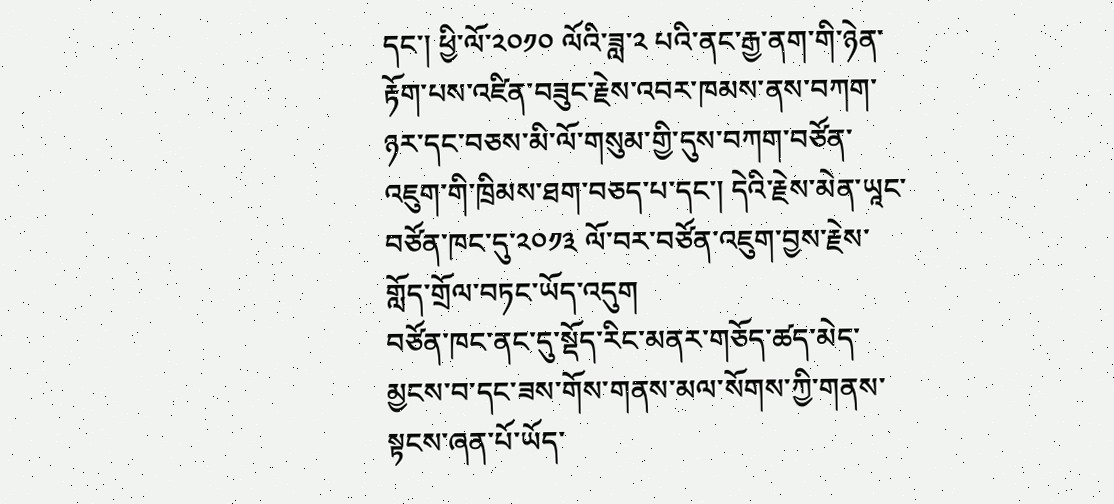དང་། ཕྱི་ལོ་༢༠༡༠ ལོའི་ཟླ་༢ པའི་ནང་རྒྱ་ནག་གི་ཉེན་རྟོག་པས་འཛིན་བཟུང་རྗེས་འབར་ཁམས་ནས་བཀག་ཉར་དང་བཅས་མི་ལོ་གསུམ་གྱི་དུས་བཀག་བཙོན་འཇུག་གི་ཁྲིམས་ཐག་བཅད་པ་དང་། དེའི་རྗེས་མེན་ཡཱང་བཙོན་ཁང་དུ་༢༠༡༣ ལོ་བར་བཙོན་འཇུག་བྱས་རྗེས་གློད་གྲོལ་བཏང་ཡོད་འདུག
བཙོན་ཁང་ནང་དུ་སྡོད་རིང་མནར་གཅོད་ཚད་མེད་མྱངས་བ་དང་ཟས་གོས་གནས་མལ་སོགས་ཀྱི་གནས་སྟངས་ཞན་པོ་ཡོད་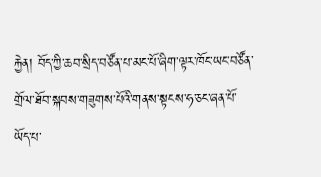རྐྱེན། བོད་ཀྱི་ཆབ་སྲིད་བཙོན་པ་མང་པོ་ཞིག་ལྟར་ཁོང་ཡང་བཙོན་གྲོལ་ཐོབ་སྐབས་གཟུགས་པོའི་གནས་སྟངས་ཧ་ཅང་ཞན་པོ་ཡོད་པ་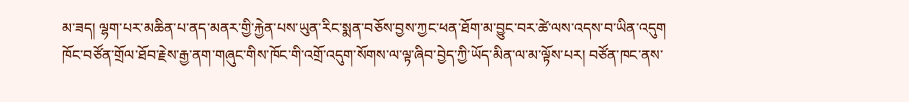མ་ཟད། ལྷག་པར་མཆིན་པ་ནད་མནར་གྱི་རྐྱེན་པས་ཡུན་རིང་སྨན་བཅོས་བྱས་ཀྱང་ཕན་ཐོག་མ་བྱུང་བར་ཚེ་ལས་འདས་བ་ཡིན་འདུག
ཁོང་བཙོན་གྲོལ་ཐོབ་རྗེས་རྒྱ་ནག་གཞུང་གིས་ཁོང་གི་འགྲོ་འདུག་སོགས་ལ་ལྟ་ཞིབ་བྱེད་ཀྱི་ཡོད་མིན་ལ་མ་ལྟོས་པར། བཙོན་ཁང་ནས་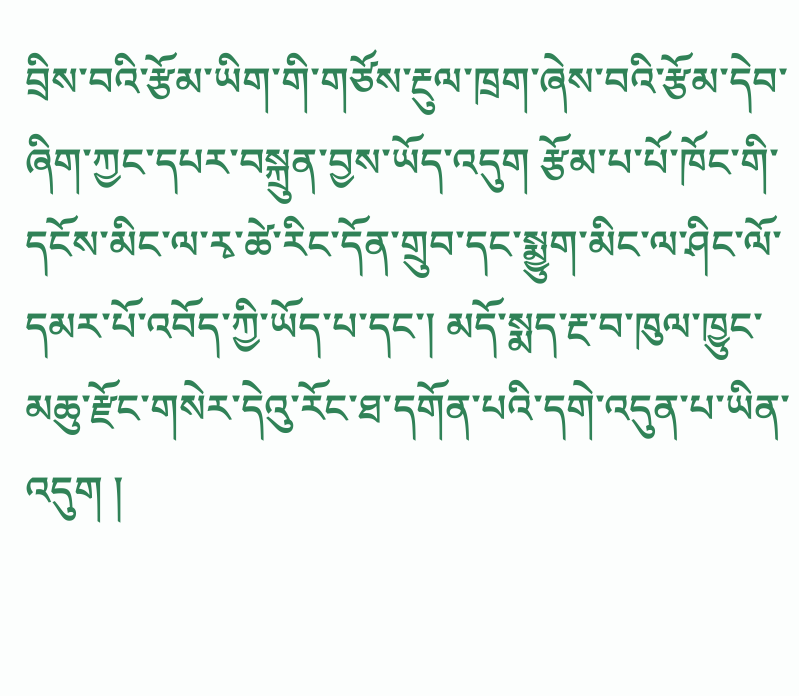བྲིས་བའི་རྩོམ་ཡིག་གི་གཙོས་རྔུལ་ཁྲག་ཞེས་བའི་རྩོམ་དེབ་ཞིག་ཀྱང་དཔར་བསྐྲུན་བྱས་ཡོད་འདུག རྩོམ་པ་པོ་ཁོང་གི་དངོས་མིང་ལ་རྭ་ཚེ་རིང་དོན་གྲུབ་དང་སྨྱུག་མིང་ལ་ཤིང་ལོ་དམར་པོ་འབོད་ཀྱི་ཡོད་པ་དང་། མདོ་སྨད་རྔ་བ་ཁུལ་ཁྱུང་མཆུ་རྫོང་གསེར་དེའུ་རོང་ཐ་དགོན་པའི་དགེ་འདུན་པ་ཡིན་འདུག །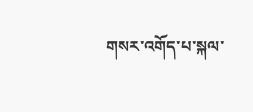གསར་འགོད་པ་སྐལ་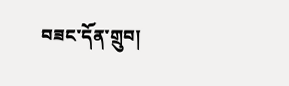བཟང་དོན་གྲུབ།